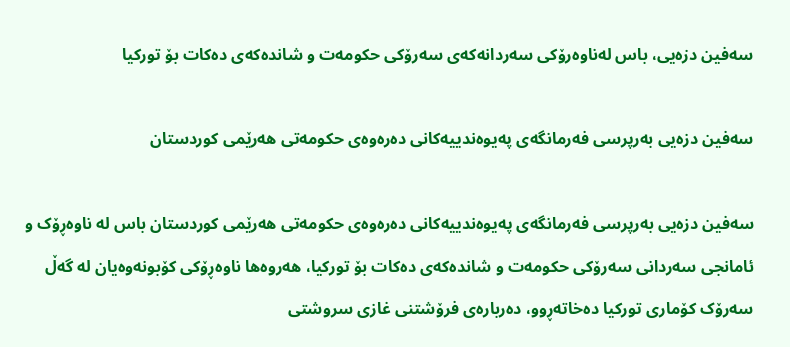سەفین دزەیی، باس لەناوەرۆکی سەردانەکەی سەرۆکی حکومەت و شاندەکەی دەکات بۆ تورکیا

سەفین دزەیی بەرپرسی فەرمانگەی پەیوەندییەکانی دەرەوەی حکومەتی هەرێمی کوردستان

سەفین دزەیی بەرپرسی فەرمانگەی پەیوەندییەکانی دەرەوەی حکومەتی هەرێمی کوردستان باس لە ناوەڕۆک و ئامانجی سەردانی سەرۆکی حکومەت و شاندەکەی دەکات بۆ تورکیا، هەروەها ناوەڕۆکی کۆبونەوەیان لە گەڵ سەرۆک کۆماری تورکیا دەخاتەڕوو، دەربارەی فرۆشتنی غازی سروشتی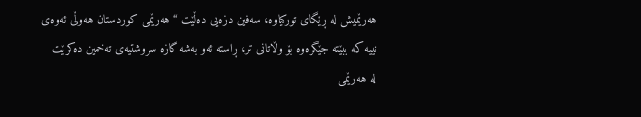هەرێمیش لە ڕێگای تورکیاوە، سەفین دزەیی دەڵێت “هه‌رێمی كوردستان هه‌وڵی ئه‌وه‌ی نییه‌ كه‌ ببێته‌ جێگره‌وه‌ بۆ وڵاتانی تر، ڕاسته‌ ئه‌و به‌شه‌ گازه‌ سروشتیه‌ی ته‌خمین ده‌كرێت له‌ هه‌رێمی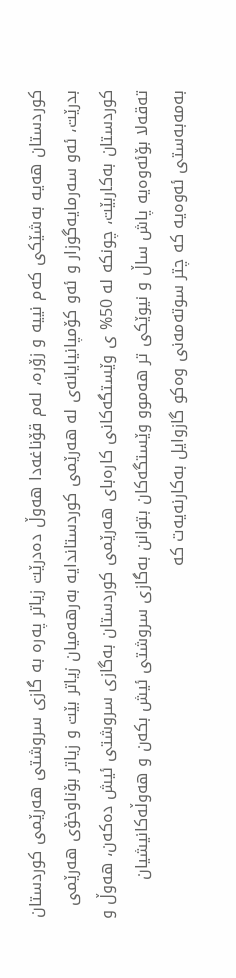كوردستان هه‌یه‌ به‌شێكی كه‌م نییه‌ و زۆره‌، له‌م قۆناغه‌دا هه‌وڵ ده‌درێت زیاتر په‌ره‌ به ‌گازی سروشتی هه‌رێمی كوردستان بدرێت، ئه‌و سه‌رمایه‌گوزار و ئه‌و كۆمپانیایانه‌ی له‌ هه‌رێمی كوردستاندایه‌ به‌رهه‌میان زیاتر بێت و زیاتر بۆناوخۆی هه‌رێمی كوردستان به‌كاربێت، چونكه لە‌ 50% ی وێستگه‌كانی كاره‌بای هه‌رێمی كوردستان به‌گازی سروشتی ئیش ده‌كه‌ن، هه‌وڵ و ته‌قه‌لا بۆئه‌وه‌یه‌ پاش ساڵ و نیوێكی تر هه‌موو وێستگه‌كان بتوانن به‌گازی سروشتی ئیش بكه‌ن و هه‌وڵه‌كانیشیان به‌مه‌به‌ستی ئه‌وه‌یه‌ كه‌ چتر سوته‌مه‌نی وه‌كو گازوایل به‌كارنه‌یه‌ت كه‌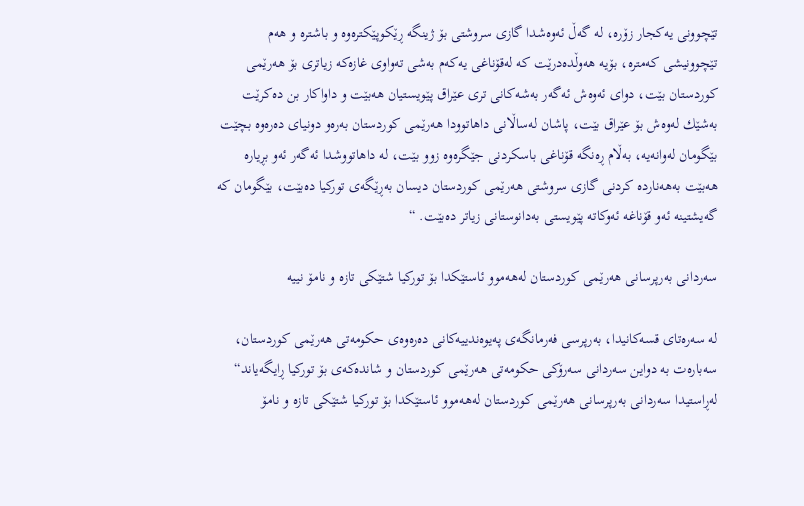تێچوونی یه‌كجار زۆره‌، لە گەڵ ئەوەشدا گازی سروشتی بۆ ژینگه‌ ڕێكوپێكتره‌وه‌ و باشتره‌ و هه‌م تێچوونیشی كه‌متره‌، بۆیه‌ هه‌وڵده‌درێت كه‌ له‌قۆناغی یه‌كه‌م بەشی ته‌واوی غازەکە زیاتری بۆ هه‌رێمی كوردستان بێت، دوای ئه‌وه‌ش ئه‌گه‌ر به‌شه‌كانی تری عێراق پێویستیان هه‌بێت و داواكار بن ده‌كرێت به‌شێك له‌وه‌ش بۆ عێراق بێت، پاشان له‌ساڵانی داهاتوودا هه‌رێمی كوردستان به‌ره‌و دونیای ده‌ره‌وه‌ بچێت بێگومان له‌وانه‌یه،‌ به‌ڵام ڕەنگە قۆناغی باسكردنی جێگره‌وه‌ زوو بێت، لە داهاتووشدا ئه‌گه‌ر ئه‌و بڕیاره‌ هه‌بێت به‌هه‌نارده‌ كردنی گازی سروشتی هه‌رێمی كوردستان دیسان به‌ڕێگه‌ی توركیا ده‌بێت، بێگومان كه‌ گه‌یشتینه‌ ئه‌و قۆناغه‌ ئه‌وكاته‌ پێویستی به‌دانوستانی زیاتر ده‌بێت. “

سه‌ردانی به‌رپرسانی هه‌رێمی كوردستان له‌هه‌موو ئاستێكدا بۆ توركیا شتێكی تازه‌ و نامۆ نییه‌

لە سەرەتای قسەکانیدا، بەرپرسی فەرمانگەی پەیوەندییەکانی دەرەوەی حکومەتی هەرێمی کوردستان، سەبارەت بە دواین سەردانی سەرۆکی حکومەتی هەرێمی کوردستان و شاندەکەی بۆ تورکیا ڕایگەیاند“ له‌ڕاستیدا سه‌ردانی به‌رپرسانی هه‌رێمی كوردستان له‌هه‌موو ئاستێكدا بۆ توركیا شتێكی تازه‌ و نامۆ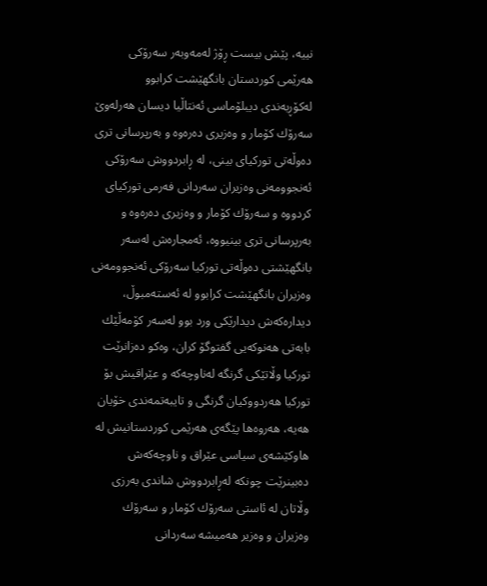نییه‌، پێش بیست ڕۆژ له‌مه‌وبه‌ر سه‌رۆكی هه‌رێمی كوردستان بانگهێشت کرابوو له‌كۆڕبه‌ندی دیبلۆماسی ئه‌نتاڵیا دیسان هه‌رله‌وێ سه‌رۆك كۆمار و وه‌زیری ده‌ره‌وه‌ و به‌رپرسانی تری ده‌وڵه‌تی توركیای بینی،‌ له‌ ڕابردووش سه‌رۆكی ئه‌نجوومه‌نی وه‌زیران سه‌ردانی فه‌رمی توركیای كردووه‌ و سه‌رۆك كۆمار و وه‌زیری ده‌ره‌وه‌ و به‌رپرسانی تری بینیووه‌، ئه‌مجاره‌ش له‌سه‌ر بانگهێشتی ده‌وڵه‌تی توركیا سه‌رۆكی ئه‌نجوومه‌نی وه‌زیران بانگهێشت كرابوو له‌ ئه‌سته‌مبوڵ، دیداره‌كه‌ش دیدارێكی ورد بوو له‌سه‌ر كۆمه‌ڵێك بابه‌تی هه‌نوكه‌یی گفتوگۆ كران، وه‌كو ده‌زانرێت توركیا وڵاتێكی گرنگه‌ له‌ناوچه‌كه‌ و عێراقیش بۆ توركیا هه‌ردووكیان گرنگی و تایبه‌تمه‌ندی خۆیان هه‌یه‌، هەروەها پێگه‌ی هه‌رێمی كوردستانیش له‌ هاوكێشه‌ی سیاسی عێراق و ناوچه‌كه‌ش ده‌بینرێت چونكه‌ له‌ڕابردووش شاندی به‌رزی وڵاتان له‌ ئاستی سه‌رۆك كۆمار و سه‌رۆك وه‌زیران و وه‌زیر هه‌میشه‌ سه‌ردانی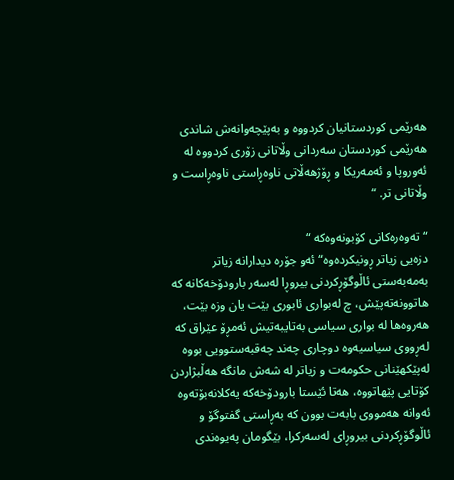هه‌رێمی كوردستانیان كردووه‌ و به‌پێچه‌وانه‌ش شاندی هه‌رێمی كوردستان سه‌ردانی وڵاتانی زۆری كردووه‌ له‌ ئه‌وروپا و ئه‌مه‌ریكا و ڕۆژهه‌ڵاتی ناوه‌ڕاستی ناوه‌ڕاست و وڵاتانی تر. “

“ تەوەرەکانی کۆبونەوەکە “
دزەیی زیاتر ڕونیکردەوە“ ئه‌و جۆره‌ دیدارانه‌ زیاتر به‌مه‌به‌ستی ئاڵوگۆڕكردنی بیروڕا له‌سه‌ر بارودۆخه‌كانە كه‌ هاتوونه‌ته‌پێش، چ له‌بواری ئابوری بێت یان وزه‌ بێت، هه‌روه‌ها له ‌بواری سیاسی به‌تایبه‌تیش ئه‌مڕۆ عێراق كه‌ له‌ڕووی سیاسیه‌وه‌ دوچاری چه‌ند چه‌قبه‌ستوویی بووه‌ له‌پێكهێنانی حكومه‌ت و زیاتر له‌ شه‌ش مانگه‌ هه‌ڵبژاردن كۆتایی پێهاتووه‌، هه‌تا ئێستا بارودۆخه‌كه‌ یه‌كلانه‌بۆته‌وه‌ ئه‌وانه‌ هه‌مووی بابه‌ت بوون كه‌ به‌ڕاستی گفتوگۆ و ئاڵوگۆڕكردنی بیروڕای له‌سه‌ركرا، بێگومان په‌یوه‌ندی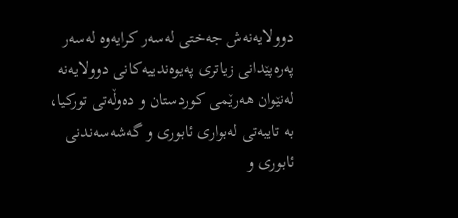دوولایه‌نه‌ش جه‌ختی له‌سه‌ر كرایه‌وه‌ له‌سه‌ر په‌ره‌پێدانی زیاتری په‌یوه‌ندییه‌كانی دوولایه‌نه‌ له‌نێوان هه‌رێمی كوردستان و ده‌وڵه‌تی توركیا، به ‌تایبه‌تی له‌بواری ئابوری و گه‌شه‌سه‌ندنی ئابوری و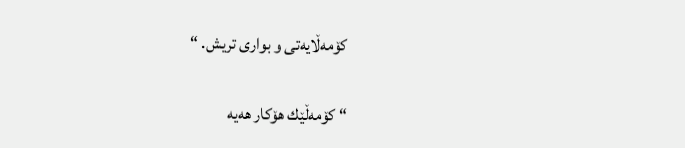كۆمه‌ڵایه‌تی و بواری تریش. “

“ كۆمه‌ڵێك هۆكار هه‌یه‌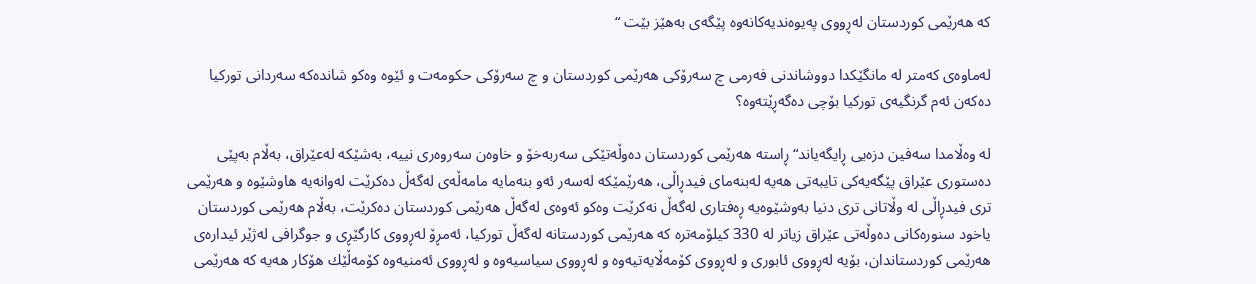كه‌ هه‌رێمی كوردستان له‌ڕووی په‌یوه‌ندیه‌كانه‌وه‌ پێگه‌ی به‌هێز بێت “

له‌ماوه‌ی كه‌متر له‌ مانگێكدا دووشاندنی فه‌رمی چ سه‌رۆكی هه‌رێمی كوردستان و چ سه‌رۆكی حكومه‌ت و ئێوە وه‌كو شانده‌كه‌ سه‌ردانی توركیا ده‌كه‌ن ئه‌م گرنگیه‌ی توركیا بۆچی ده‌گه‌ڕێته‌وه‌؟

لە وەڵامدا سەفین دزەیی ڕایگەیاند“ ڕاسته‌ هه‌رێمی كوردستان ده‌وڵه‌تێكی سه‌ربه‌خۆ و خاوه‌ن سه‌روه‌ری نییه‌، به‌شێكه‌ له‌عێراق، به‌ڵام به‌پێی ده‌ستوری عێراق پێگه‌یه‌كی تایبه‌تی هه‌یه‌ له‌بنه‌مای فیدڕاڵی، هه‌رێمێكه‌ له‌سه‌ر ئه‌و بنه‌مایه‌ مامه‌ڵه‌ی له‌گه‌ڵ ده‌كرێت له‌وانه‌یه‌ هاوشێوه‌ و هه‌رێمی تری فیدڕاڵی له‌ وڵاتانی تری دنیا به‌وشێوه‌یه‌ ڕه‌فتاری له‌گه‌ڵ نه‌كرێت وه‌كو ئه‌وه‌ی له‌گه‌ڵ هه‌رێمی كوردستان ده‌كرێت، به‌ڵام هه‌رێمی كوردستان یاخود سنوره‌كانی ده‌وڵه‌تی عێراق زیاتر له‌ 330 كیلۆمه‌تره‌ كه‌ هه‌رێمی كوردستانه‌ له‌گه‌ڵ توركیا، ئه‌مڕۆ له‌ڕووی كارگێڕی و جوگرافی له‌ژێر ئیداره‌ی هه‌رێمی كوردستاندان، بۆیه‌ له‌ڕووی ئابوری و له‌ڕووی كۆمه‌ڵایه‌تیه‌وه‌ و له‌ڕووی سیاسیه‌وه‌ و له‌ڕووی ئه‌منیه‌وه‌ كۆمه‌ڵێك هۆكار هه‌یه‌ كه‌ هه‌رێمی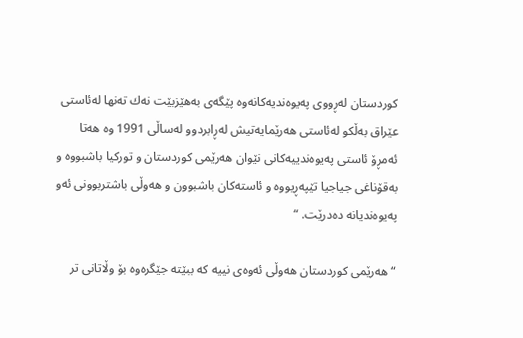كوردستان له‌ڕووی په‌یوه‌ندیه‌كانه‌وه‌ پێگه‌ی به‌هێزبێت نه‌ك ته‌نها له‌ئاستی عێراق به‌ڵكو له‌ئاستی هه‌رێمایەتیش له‌ڕابردوو له‌ساڵی 1991 وه‌ هه‌تا ئه‌مڕۆ ئاستی په‌یوه‌ندییه‌كانی نێوان هه‌رێمی كوردستان و توركیا باشبووه‌ و به‌قۆناغی جیاجیا تێپه‌ڕیووه‌ و ئاسته‌كان باشبوون و هه‌وڵی باشتربوونی ئه‌و په‌یوه‌ندیانه‌ ده‌درێت. “

“ هه‌رێمی كوردستان هه‌وڵی ئه‌وه‌ی نییه‌ كه‌ ببێته‌ جێگره‌وه‌ بۆ وڵاتانی تر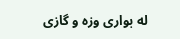لە بواری وزە و گازی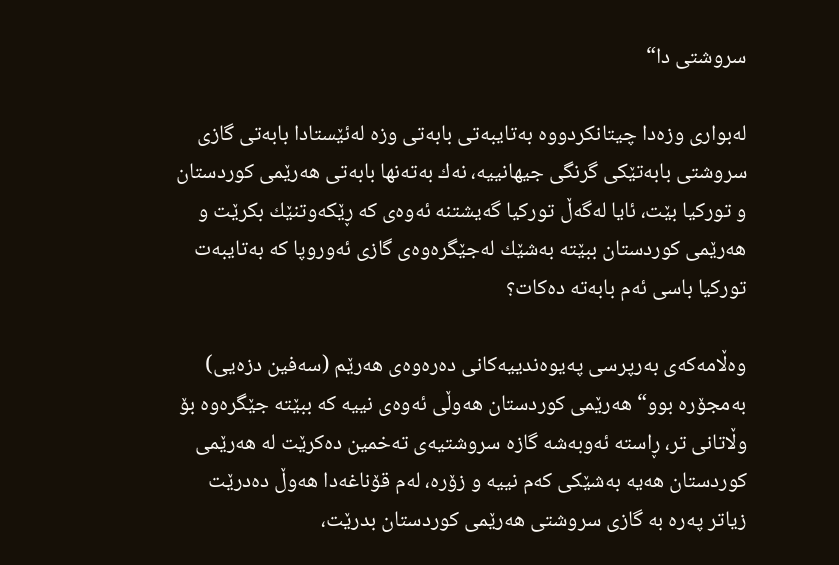سروشتی دا“

له‌بواری وزه‌دا چیتانكردووه‌ به‌تایبه‌تی بابه‌تی وزه‌ له‌ئێستادا بابه‌تی گازی سروشتی بابه‌تێكی گرنگی جیهانییه‌، نه‌ك به‌ته‌نها بابه‌تی هه‌رێمی كوردستان و توركیا بێت، ئایا له‌گه‌ڵ توركیا گه‌یشتنه ‌ئه‌وه‌ی كه‌ ڕێكه‌وتنێك بكرێت و هه‌رێمی كوردستان ببێته‌ به‌شێك له‌جێگره‌وه‌ی گازی ئه‌وروپا كه‌ به‌تایبه‌ت توركیا باسی ئه‌م بابه‌ته‌ ده‌كات؟

وەڵامەکەی بەرپرسی پەیوەندییەکانی دەرەوەی هەرێم (سەفین دزەیی) بەمجۆرە بوو“ هه‌رێمی كوردستان هه‌وڵی ئه‌وه‌ی نییه‌ كه‌ ببێته‌ جێگره‌وه‌ بۆ وڵاتانی تر، ڕاسته‌ ئه‌وبه‌شه‌ گازه‌ سروشتیه‌ی ته‌خمین ده‌كرێت له‌ هه‌رێمی كوردستان هه‌یه‌ به‌شێكی كه‌م نییه‌ و زۆره‌، له‌م قۆناغه‌دا هه‌وڵ ده‌درێت زیاتر په‌ره‌ به ‌گازی سروشتی هه‌رێمی كوردستان بدرێت،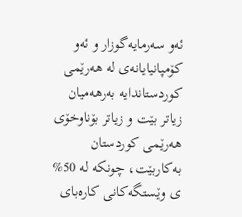ئه‌و سه‌رمایه‌گوزار و ئه‌و كۆمپانیایانه‌ی له‌ هه‌رێمی كوردستاندایه‌ به‌رهه‌میان زیاتر بێت و زیاتر بۆناوخۆی هه‌رێمی كوردستان به‌كاربێت، چونكه لە‌ 50% ی وێستگه‌كانی كاره‌بای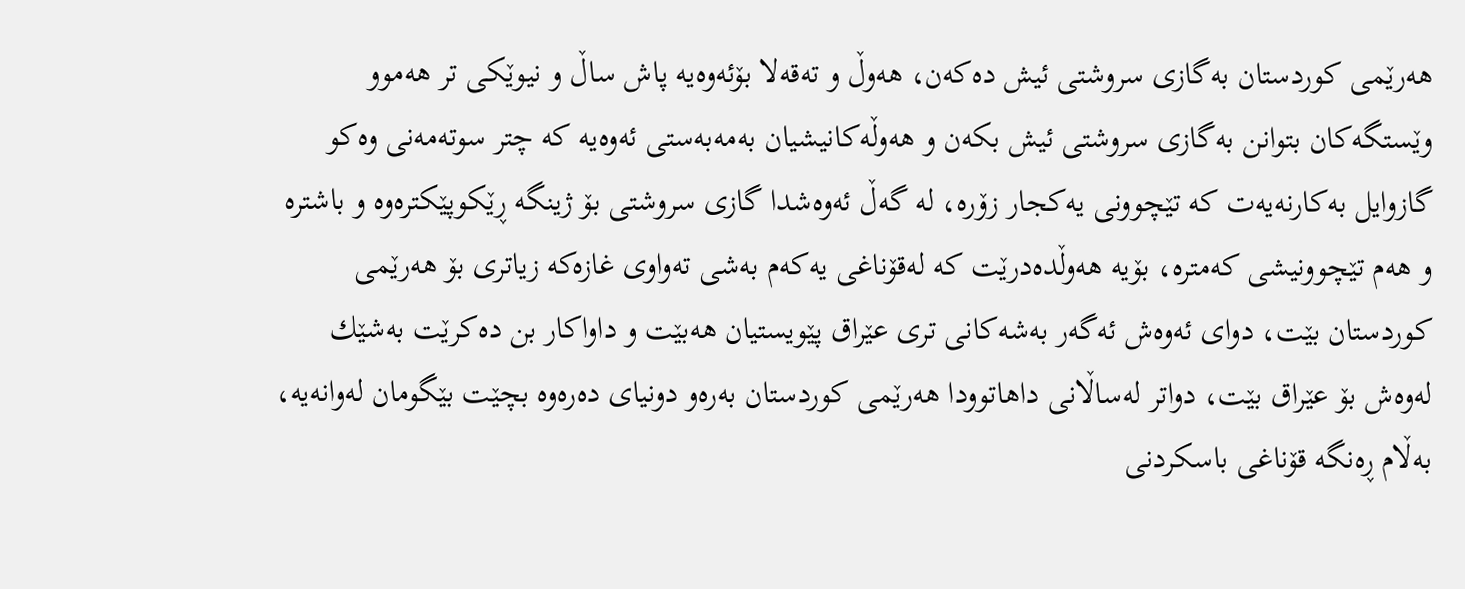هه‌رێمی كوردستان به‌گازی سروشتی ئیش ده‌كه‌ن، هه‌وڵ و ته‌قه‌لا بۆئه‌وه‌یه‌ پاش ساڵ و نیوێكی تر هه‌موو وێستگه‌كان بتوانن به‌گازی سروشتی ئیش بكه‌ن و هه‌وڵه‌كانیشیان به‌مه‌به‌ستی ئه‌وه‌یه‌ كه‌ چتر سوته‌مه‌نی وه‌كو گازوایل به‌كارنه‌یه‌ت كه‌ تێچوونی یه‌كجار زۆره‌، لە گەڵ ئەوەشدا گازی سروشتی بۆ ژینگه‌ ڕێكوپێكتره‌وه‌ و باشتره‌ و هه‌م تێچوونیشی كه‌متره،‌ بۆیه‌ هه‌وڵده‌درێت كه‌ له‌قۆناغی یه‌كه‌م بەشی ته‌واوی غازەکە زیاتری بۆ هه‌رێمی كوردستان بێت، دوای ئه‌وه‌ش ئه‌گه‌ر به‌شه‌كانی تری عێراق پێویستیان هه‌بێت و داواكار بن ده‌كرێت به‌شێك له‌وه‌ش بۆ عێراق بێت، دواتر له‌ساڵانی داهاتوودا هه‌رێمی كوردستان به‌ره‌و دونیای ده‌ره‌وه‌ بچێت بێگومان له‌وانه‌یه،‌ به‌ڵام ڕەنگە قۆناغی باسكردنی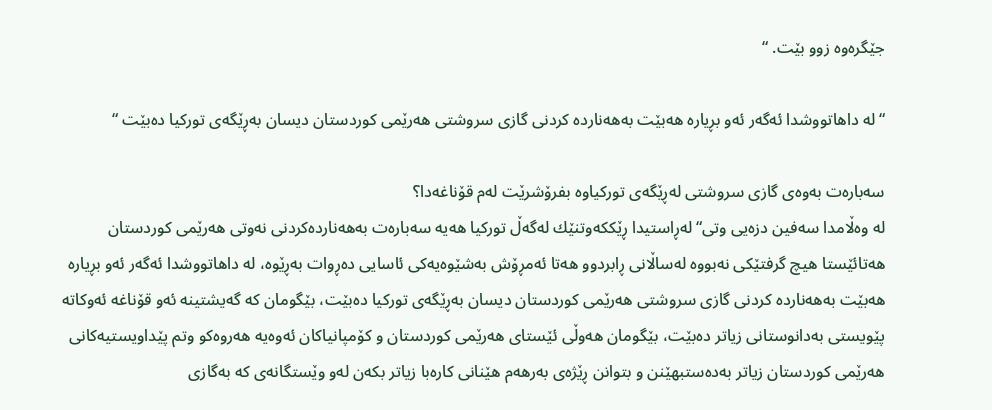جێگره‌وه‌ زوو بێت. “

“ لە داهاتووشدا ئه‌گه‌ر ئه‌و بڕیاره‌ هه‌بێت به‌هه‌نارده‌ كردنی گازی سروشتی هه‌رێمی كوردستان دیسان به‌ڕێگه‌ی توركیا ده‌بێت “

سەبارەت بەوەی گازی سروشتی له‌ڕێگه‌ی توركیاوه‌ بفرۆشرێت له‌م قۆناغه‌دا؟
لە وەڵامدا سەفین دزەیی وتی“ له‌ڕاستیدا ڕێككه‌وتنێك له‌گه‌ڵ توركیا هه‌یه‌ سه‌باره‌ت به‌هه‌نارده‌كردنی نه‌وتی هه‌رێمی كوردستان هه‌تائێستا هیچ گرفتێكی نه‌بووه‌ له‌ساڵانی ڕابردوو هه‌تا ئه‌مڕۆش به‌شێوه‌یه‌كی ئاسایی ده‌ڕوات بەڕێوە، لە داهاتووشدا ئه‌گه‌ر ئه‌و بڕیاره‌ هه‌بێت به‌هه‌نارده‌ كردنی گازی سروشتی هه‌رێمی كوردستان دیسان به‌ڕێگه‌ی توركیا ده‌بێت، بێگومان كه‌ گه‌یشتینه‌ ئه‌و قۆناغه‌ ئه‌وكاته‌ پێویستی به‌دانوستانی زیاتر ده‌بێت، بێگومان هه‌وڵی ئێستای هه‌رێمی كوردستان و كۆمپانیاكان ئه‌وه‌یه‌ هه‌روه‌كو وتم پێداویستیه‌كانی هه‌رێمی كوردستان زیاتر به‌ده‌ستبهێنن و بتوانن ڕێژه‌ی به‌رهه‌م هێنانی كاره‌با زیاتر بكه‌ن له‌و وێستگانه‌ی كه‌ به‌گازی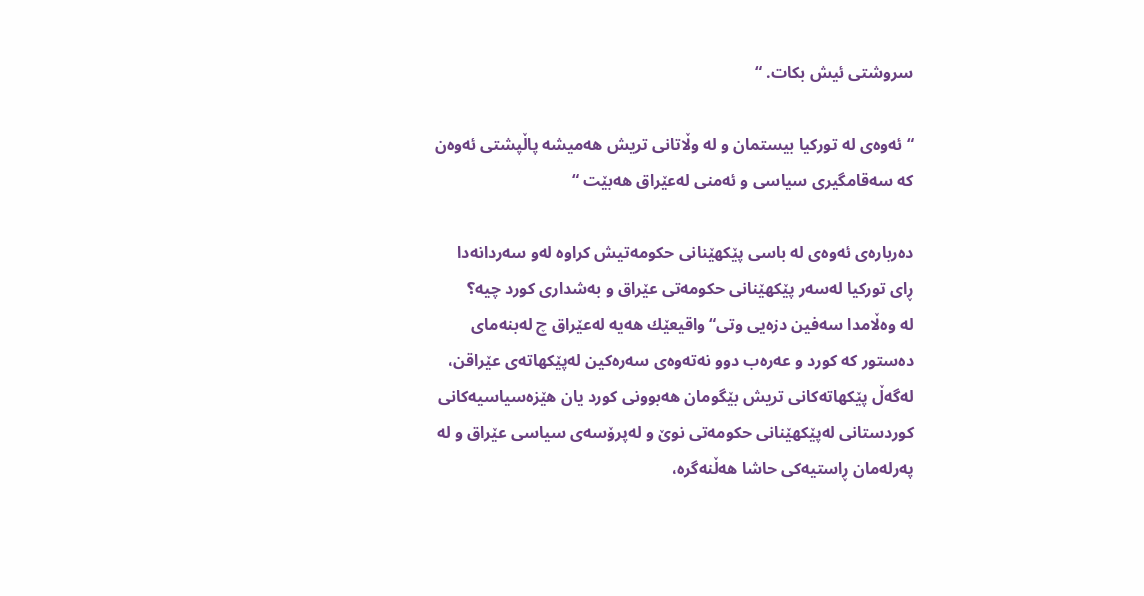سروشتی ئیش بكات. “

“ئه‌وه‌ی له‌ توركیا بیستمان و له‌ وڵاتانی تریش هه‌میشه‌ پاڵپشتی ئه‌وه‌ن كه‌ سه‌قامگیری سیاسی و ئه‌منی له‌عێراق هه‌بێت “

دەربارەی ئەوەی لە باسی پێكهێنانی حكومه‌تیش كراوه‌ له‌و سه‌ردانە‌دا ڕای توركیا له‌سه‌ر پێكهێنانی حكومه‌تی عێراق و به‌شداری كورد چیه‌؟
لە وەڵامدا سەفین دزەیی وتی“ واقیعێك هه‌یه‌ له‌عێراق چ له‌بنه‌مای ده‌ستور كه‌ كورد و عه‌ره‌ب دوو نه‌ته‌وه‌ی سه‌ره‌كین له‌پێكهاته‌ی عێراقن، له‌گه‌ڵ پێكهاته‌كانی تریش بێگومان هه‌بوونی كورد یان هێزه‌سیاسیه‌كانی كوردستانی له‌پێكهێنانی حكومه‌تی نوێ و له‌پرۆسه‌ی سیاسی عێراق و له‌ په‌رله‌مان ڕاستیه‌كی حاشا هه‌ڵنه‌گره‌،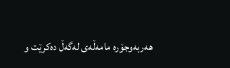هەربەوجۆرە مامەڵه‌ی له‌گه‌ڵ ده‌كرێت و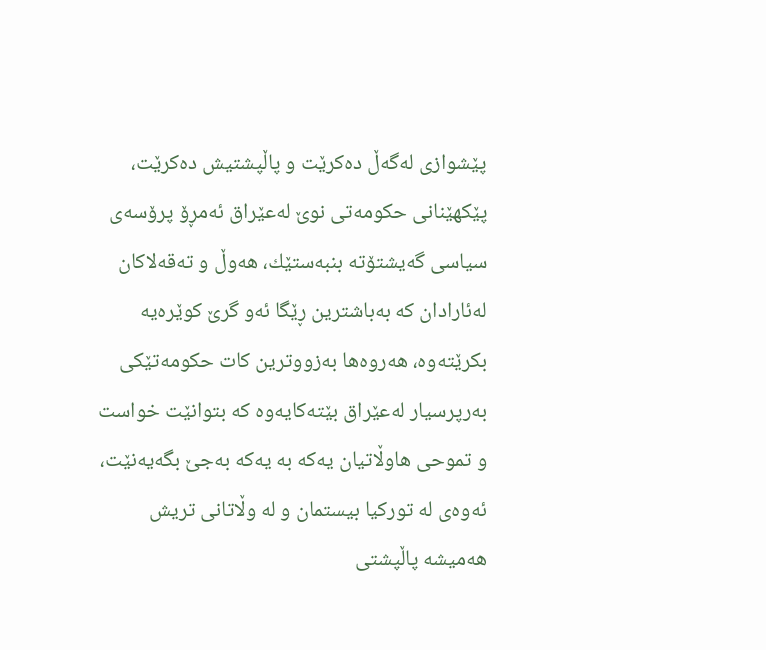پێشوازی له‌گه‌ڵ ده‌كرێت و پاڵپشتیش ده‌كرێت، پێكهێنانی حكومه‌تی نوێ له‌عێراق ئه‌مڕۆ پرۆسه‌ی سیاسی گه‌یشتۆته‌ بنبه‌ستێك،‌ هه‌وڵ و ته‌قه‌لاكان له‌ئارادان كه‌ به‌باشترین ڕێگا ئه‌و گرێ كوێره‌یه‌ بكرێته‌وه‌، هەروەها‌ به‌زووترین كات حكومه‌تێكی به‌رپرسیار له‌عێراق بێته‌كایه‌وه‌ كه‌ بتوانێت خواست و تموحی هاوڵاتیان یه‌كه‌ به‌ یه‌كه‌ به‌جێ بگه‌یه‌نێت، ئه‌وه‌ی له‌ توركیا بیستمان و له‌ وڵاتانی تریش هه‌میشه‌ پاڵپشتی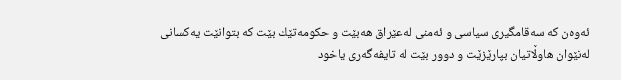ئه‌وه‌ن كه‌ سه‌قامگیری سیاسی و ئه‌منی له‌عێراق هه‌بێت و حكومه‌تێك بێت كه‌ بتوانێت یه‌كسانی له‌نێوان هاوڵاتیان بپارێزێت و دوور بێت له‌ تایفه‌گه‌ری یاخود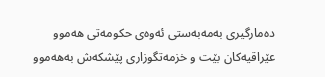ده‌مارگیری به‌مه‌به‌ستی ئه‌وه‌ی حكومه‌تی هه‌موو عێراقیه‌كان بێت و خزمه‌تگوزاری پێشكه‌ش به‌هه‌موو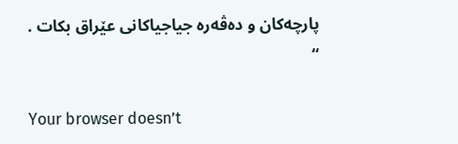پارچه‌كان و ده‌ڤه‌ره‌ جیاجیاكانی عێراق بكات . “

Your browser doesn’t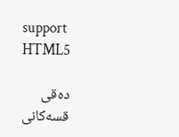support HTML5

دەقی قسەکانی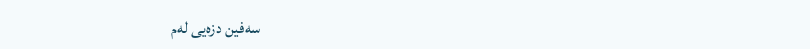سەفین دزەیی لەم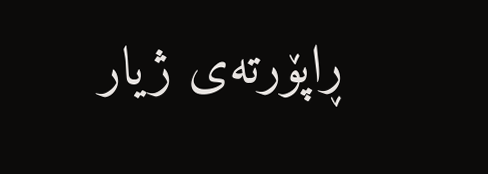ڕاپۆرتەی ژیار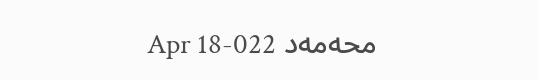محەمەد Apr 18-022